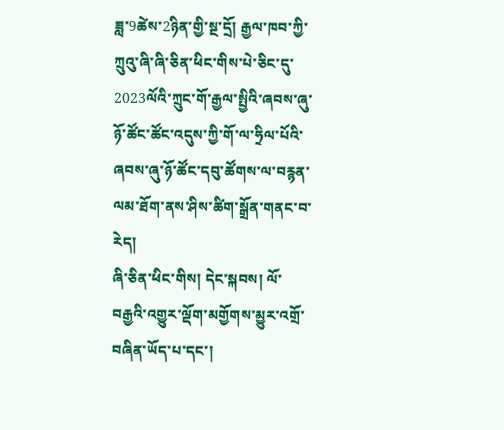ཟླ་9ཚེས་2ཉིན་གྱི་སྔ་དྲོ། རྒྱལ་ཁབ་ཀྱི་ཀྲུའུ་ཞི་ཞི་ཅིན་ཕིང་གིས་པེ་ཅིང་དུ་2023ལོའི་ཀྲུང་གོ་རྒྱལ་སྤྱིའི་ཞབས་ཞུ་ཉོ་ཚོང་ཚོང་འདུས་ཀྱི་གོ་ལ་ཧྲིལ་པོའི་ཞབས་ཞུ་ཉོ་ཚོང་དབུ་ཚོགས་ལ་བརྙན་ལམ་ཐོག་ནས་ཤིས་ཚིག་སྒྲོན་གནང་བ་རེད།
ཞི་ཅིན་ཕིང་གིས། དེང་སྐབས། ལོ་བརྒྱའི་འགྱུར་ལྡོག་མགྱོགས་མྱུར་འགྲོ་བཞིན་ཡོད་པ་དང་།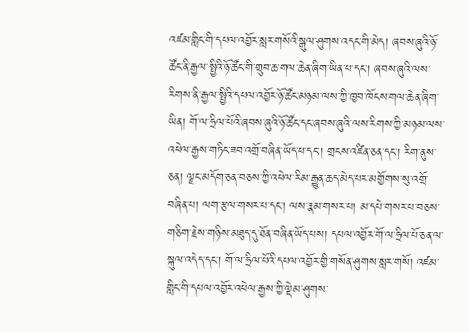འཛམ་གླིང་གི་དཔལ་འབྱོར་སླར་གསོའི་སྒུལ་ཤུགས་འདང་གི་མེད། ཞབས་ཞུའི་ཉོ་ཚོང་ནི་རྒྱལ་སྤྱིའི་ཉོ་ཚོང་གི་གྲུབ་ཆ་གལ་ཆེན་ཞིག་ཡིན་པ་དང་། ཞབས་ཞུའི་ལས་རིགས་ནི་རྒྱལ་སྤྱིའི་དཔལ་འབྱོར་ཉོ་ཚོང་མཉམ་ལས་ཀྱི་ཁྱབ་ཁོངས་གལ་ཆེན་ཞིག་ཡིན། གོ་ལ་ཧྲིལ་པོའི་ཞབས་ཞུའི་ཉོ་ཚོང་དང་ཞབས་ཞུའི་ལས་རིགས་ཀྱི་མཉམ་ལས་འཕེལ་རྒྱས་གཏིང་ཟབ་འགྲོ་བཞིན་ཡོད་པ་དང་། གྲངས་འཛིན་ཅན་དང་། རིག་ནུས་ཅན། ལྗང་མདོག་ཅན་བཅས་ཀྱི་འཕེལ་རིམ་རྒྱུན་ཆད་མེད་པར་མགྱོགས་སུ་འགྲོ་བཞིན་པ། ལག་རྩལ་གསར་པ་དང་། ལས་རྣམ་གསར་པ། མ་དཔེ་གསར་པ་བཅས་གཅིག་རྗེས་གཉིས་མཐུད་དུ་ཐོན་བཞིན་ཡོད་པས། དཔལ་འབྱོར་གོ་ལ་ཧྲིལ་པོ་ཅན་ལ་སྐུལ་འདེད་དང་། གོ་ལ་ཧྲིལ་པོའི་དཔལ་འབྱོར་གྱི་གསོན་ཤུགས་སླར་གསོ། འཛམ་གླིང་གི་དཔལ་འབྱོར་འཕེལ་རྒྱས་ཀྱི་ལྡེམ་ཤུགས་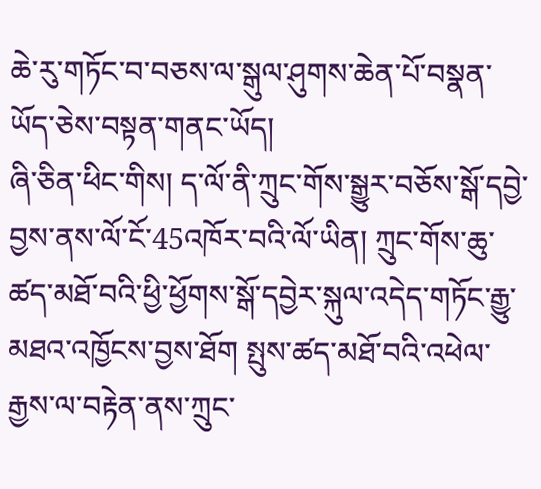ཆེ་རུ་གཏོང་བ་བཅས་ལ་སྒུལ་ཤུགས་ཆེན་པོ་བསྣན་ཡོད་ཅེས་བསྟན་གནང་ཡོད།
ཞི་ཅིན་ཕིང་གིས། ད་ལོ་ནི་ཀྲུང་གོས་སྒྱུར་བཅོས་སྒོ་དབྱེ་བྱས་ནས་ལོ་ངོ་45འཁོར་བའི་ལོ་ཡིན། ཀྲུང་གོས་ཆུ་ཚད་མཐོ་བའི་ཕྱི་ཕྱོགས་སྒོ་དབྱེར་སྐུལ་འདེད་གཏོང་རྒྱུ་མཐའ་འཁྱོངས་བྱས་ཐོག སྤུས་ཚད་མཐོ་བའི་འཕེལ་རྒྱས་ལ་བརྟེན་ནས་ཀྲུང་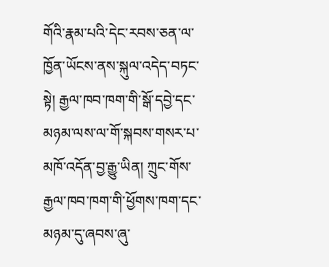གོའི་རྣམ་པའི་དེང་རབས་ཅན་ལ་ཁྱོན་ཡོངས་ནས་སྐུལ་འདེད་བཏང་སྟེ། རྒྱལ་ཁབ་ཁག་གི་སྒོ་དབྱེ་དང་མཉམ་ལས་ལ་གོ་སྐབས་གསར་པ་མཁོ་འདོན་བྱ་རྒྱུ་ཡིན། ཀྲུང་གོས་རྒྱལ་ཁབ་ཁག་གི་ཕྱོགས་ཁག་དང་མཉམ་དུ་ཞབས་ཞུ་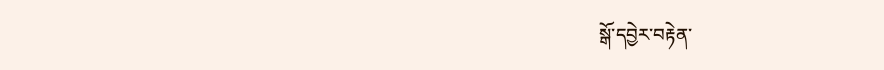སྒོ་དབྱེར་བརྟེན་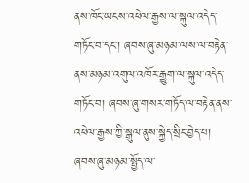ནས་ཁོང་ཡངས་འཕེལ་རྒྱས་ལ་སྐུལ་འདེད་གཏོང་བ་དང་། ཞབས་ཞུ་མཉམ་ལས་ལ་བརྟེན་ནས་མཉམ་འགུལ་འཁོར་རྒྱུག་ལ་སྐུལ་འདེད་གཏོང་བ། ཞབས་ཞུ་གསར་གཏོད་ལ་བརྟེན་ནས་འཕེལ་རྒྱས་ཀྱི་སྒུལ་ནུས་སྐྱེད་སྲིང་བྱེད་པ། ཞབས་ཞུ་མཉམ་སྤྱོད་ལ་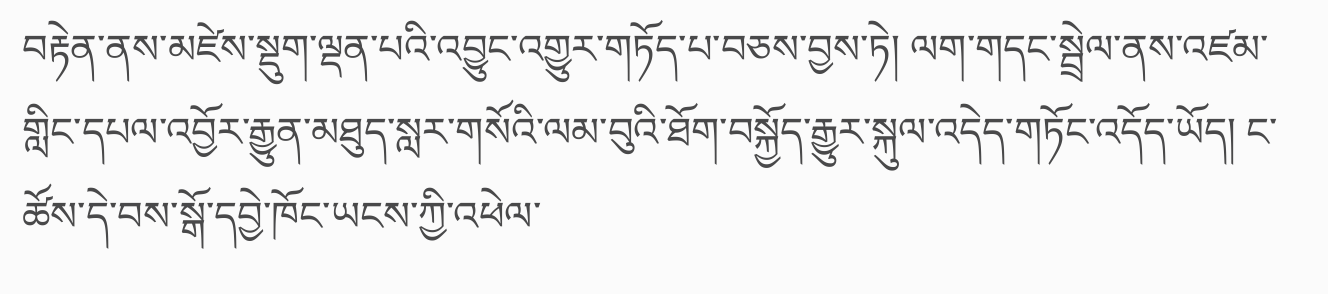བརྟེན་ནས་མཛེས་སྡུག་ལྡན་པའི་འབྱུང་འགྱུར་གཏོད་པ་བཅས་བྱས་ཏེ། ལག་གདང་སྦྲེལ་ནས་འཛམ་གླིང་དཔལ་འབྱོར་རྒྱུན་མཐུད་སླར་གསོའི་ལམ་བུའི་ཐོག་བསྐྱོད་རྒྱུར་སྐུལ་འདེད་གཏོང་འདོད་ཡོད། ང་ཚོས་དེ་བས་སྒོ་དབྱེ་ཁོང་ཡངས་ཀྱི་འཕེལ་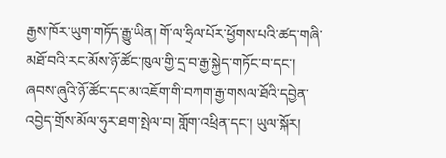རྒྱས་ཁོར་ཡུག་གཏོད་རྒྱུ་ཡིན། གོ་ལ་ཧྲིལ་པོར་ཕྱོགས་པའི་ཚད་གཞི་མཐོ་བའི་རང་མོས་ཉོ་ཚོང་ཁུལ་གྱི་དྲ་བ་རྒྱ་སྐྱེད་གཏོང་བ་དང་། ཞབས་ཞུའི་ཉོ་ཚོང་དང་མ་འཇོག་གི་བཀག་རྒྱ་གསལ་ཐོའི་དབྱེན་འབྱེད་གྲོས་མོལ་ཧུར་ཐག་སྤེལ་བ། གློག་འཕྲིན་དང་། ཡུལ་སྐོར།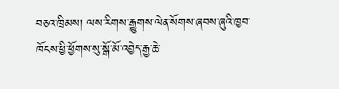བཅའ་ཁྲིམས། ལས་རིགས་རྒྱུགས་ལེན་སོགས་ཞབས་ཞུའི་ཁྱབ་ཁོངས་ཕྱི་ཕྱོགས་སུ་སྒོ་མོ་འབྱེད་རྒྱ་ཆེ་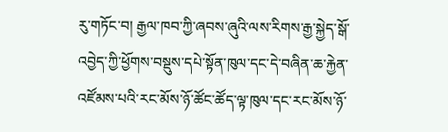རུ་གཏོང་བ། རྒྱལ་ཁབ་ཀྱི་ཞབས་ཞུའི་ལས་རིགས་རྒྱ་སྐྱེད་སྒོ་འབྱེད་ཀྱི་ཕྱོགས་བསྡུས་དཔེ་སྟོན་ཁུལ་དང་དེ་བཞིན་ཆ་རྐྱེན་འཛོམས་པའི་རང་མོས་ཉོ་ཚོང་ཚོད་ལྟ་ཁུལ་དང་རང་མོས་ཉོ་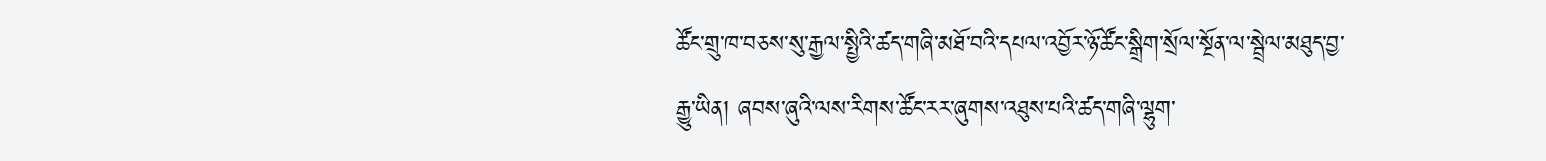ཚོང་གྲུ་ཁ་བཅས་སུ་རྒྱལ་སྤྱིའི་ཚད་གཞི་མཐོ་བའི་དཔལ་འབྱོར་ཉོ་ཚོང་སྒྲིག་སྲོལ་སྔོན་ལ་སྦྲེལ་མཐུད་བྱ་རྒྱུ་ཡིན། ཞབས་ཞུའི་ལས་རིགས་ཚོང་རར་ཞུགས་འཐུས་པའི་ཚད་གཞི་ལྷུག་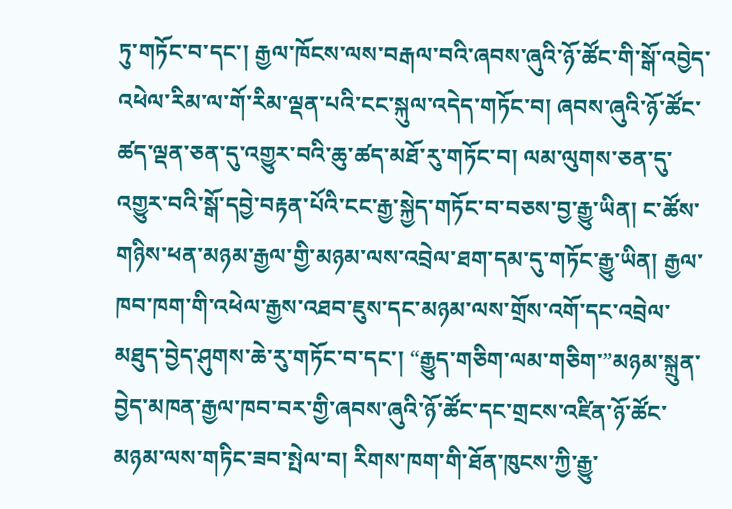ཏུ་གཏོང་བ་དང་། རྒྱལ་ཁོངས་ལས་བརྒལ་བའི་ཞབས་ཞུའི་ཉོ་ཚོང་གི་སྒོ་འབྱེད་འཕེལ་རིམ་ལ་གོ་རིམ་ལྡན་པའི་ངང་སྐུལ་འདེད་གཏོང་བ། ཞབས་ཞུའི་ཉོ་ཚོང་ཚད་ལྡན་ཅན་དུ་འགྱུར་བའི་ཆུ་ཚད་མཐོ་རུ་གཏོང་བ། ལམ་ལུགས་ཅན་དུ་འགྱུར་བའི་སྒོ་དབྱེ་བརྟན་པོའི་ངང་རྒྱ་སྐྱེད་གཏོང་བ་བཅས་བྱ་རྒྱུ་ཡིན། ང་ཚོས་གཉིས་ཕན་མཉམ་རྒྱལ་གྱི་མཉམ་ལས་འབྲེལ་ཐག་དམ་དུ་གཏོང་རྒྱུ་ཡིན། རྒྱལ་ཁབ་ཁག་གི་འཕེལ་རྒྱས་འཐབ་ཇུས་དང་མཉམ་ལས་གྲོས་འགོ་དང་འབྲེལ་མཐུད་བྱེད་ཤུགས་ཆེ་རུ་གཏོང་བ་དང་། “རྒྱུད་གཅིག་ལམ་གཅིག་”མཉམ་སྐྲུན་བྱེད་མཁན་རྒྱལ་ཁབ་བར་གྱི་ཞབས་ཞུའི་ཉོ་ཚོང་དང་གྲངས་འཛིན་ཉོ་ཚོང་མཉམ་ལས་གཏིང་ཟབ་སྤེལ་བ། རིགས་ཁག་གི་ཐོན་ཁུངས་ཀྱི་རྒྱུ་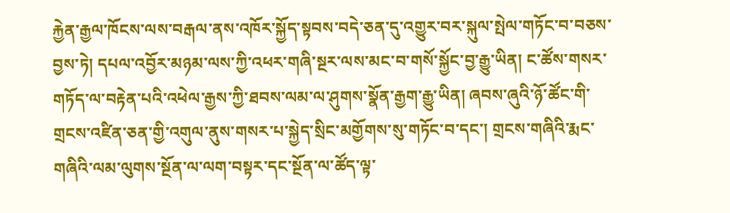རྐྱེན་རྒྱལ་ཁོངས་ལས་བརྒལ་ནས་འཁོར་སྐྱོད་སྟབས་བདེ་ཅན་དུ་འགྱུར་བར་སྐུལ་སྤེལ་གཏོང་བ་བཅས་བྱས་ཏེ། དཔལ་འབྱོར་མཉམ་ལས་ཀྱི་འཕར་གཞི་སྔར་ལས་མང་བ་གསོ་སྐྱོང་བྱ་རྒྱུ་ཡིན། ང་ཚོས་གསར་གཏོད་ལ་བརྟེན་པའི་འཕེལ་རྒྱས་ཀྱི་ཐབས་ལམ་ལ་ཤུགས་སྣོན་རྒྱག་རྒྱུ་ཡིན། ཞབས་ཞུའི་ཉོ་ཚོང་གི་གྲངས་འཛིན་ཅན་གྱི་འགུལ་ནུས་གསར་པ་སྐྱེད་སྲིང་མགྱོགས་སུ་གཏོང་བ་དང་། གྲངས་གཞིའི་རྨང་གཞིའི་ལམ་ལུགས་སྔོན་ལ་ལག་བསྟར་དང་སྔོན་ལ་ཚོད་ལྟ་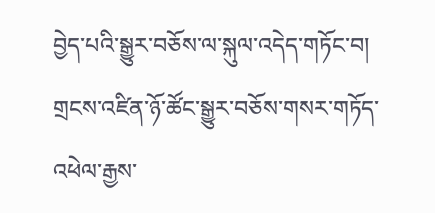བྱེད་པའི་སྒྱུར་བཅོས་ལ་སྐུལ་འདེད་གཏོང་བ། གྲངས་འཛིན་ཉོ་ཚོང་སྒྱུར་བཅོས་གསར་གཏོད་འཕེལ་རྒྱས་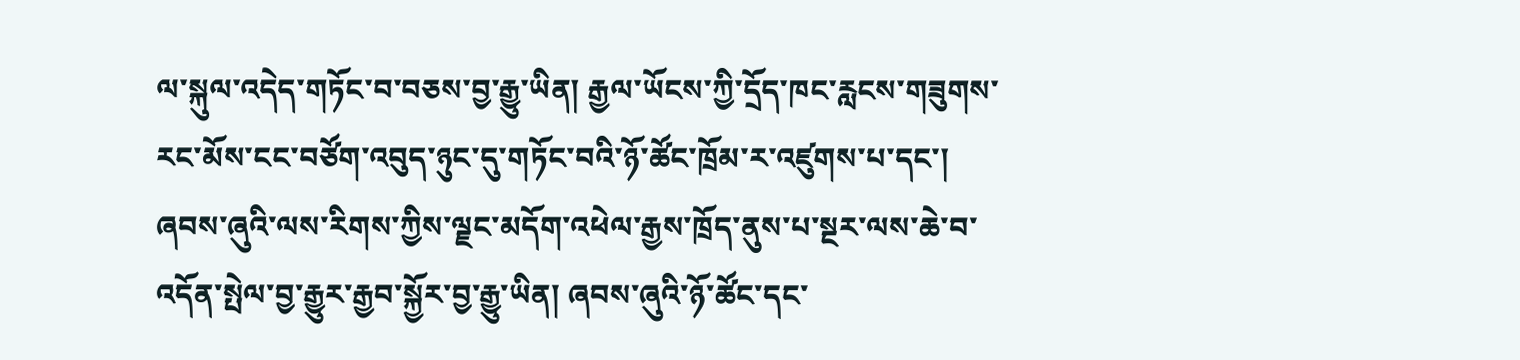ལ་སྐུལ་འདེད་གཏོང་བ་བཅས་བྱ་རྒྱུ་ཡིན། རྒྱལ་ཡོངས་ཀྱི་དྲོད་ཁང་རླངས་གཟུགས་རང་མོས་ངང་བཙོག་འབུད་ཉུང་དུ་གཏོང་བའི་ཉོ་ཚོང་ཁྲོམ་ར་འཛུགས་པ་དང་། ཞབས་ཞུའི་ལས་རིགས་ཀྱིས་ལྗང་མདོག་འཕེལ་རྒྱས་ཁྲོད་ནུས་པ་སྔར་ལས་ཆེ་བ་འདོན་སྤེལ་བྱ་རྒྱུར་རྒྱབ་སྐྱོར་བྱ་རྒྱུ་ཡིན། ཞབས་ཞུའི་ཉོ་ཚོང་དང་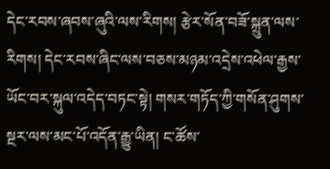དེང་རབས་ཞབས་ཞུའི་ལས་རིགས། རྩེར་སོན་བཟོ་སྐྲུན་ལས་རིགས། དེང་རབས་ཞིང་ལས་བཅས་མཉམ་འདྲེས་འཕེལ་རྒྱས་ཡོང་བར་སྐུལ་འདེད་བཏང་སྟེ། གསར་གཏོད་ཀྱི་གསོན་ཤུགས་སྔར་ལས་མང་པོ་འདོན་རྒྱུ་ཡིན། ང་ཚོས་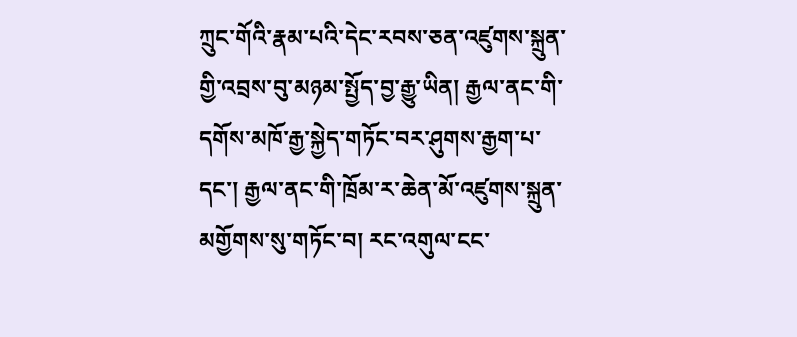ཀྲུང་གོའི་རྣམ་པའི་དེང་རབས་ཅན་འཛུགས་སྐྲུན་གྱི་འབྲས་བུ་མཉམ་སྤྱོད་བྱ་རྒྱུ་ཡིན། རྒྱལ་ནང་གི་དགོས་མཁོ་རྒྱ་སྐྱེད་གཏོང་བར་ཤུགས་རྒྱག་པ་དང་། རྒྱལ་ནང་གི་ཁྲོམ་ར་ཆེན་མོ་འཛུགས་སྐྲུན་མགྱོགས་སུ་གཏོང་བ། རང་འགུལ་ངང་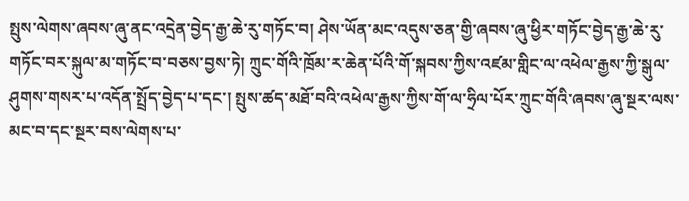སྤུས་ལེགས་ཞབས་ཞུ་ནང་འདྲེན་བྱེད་རྒྱ་ཆེ་རུ་གཏོང་བ། ཤེས་ཡོན་མང་འདུས་ཅན་གྱི་ཞབས་ཞུ་ཕྱིར་གཏོང་བྱེད་རྒྱ་ཆེ་རུ་གཏོང་བར་སྐུལ་མ་གཏོང་བ་བཅས་བྱས་ཏེ། ཀྲུང་གོའི་ཁྲོམ་ར་ཆེན་པོའི་གོ་སྐབས་ཀྱིས་འཛམ་གླིང་ལ་འཕེལ་རྒྱས་ཀྱི་སྒུལ་ཤུགས་གསར་པ་འདོན་སྤྲོད་བྱེད་པ་དང་། སྤུས་ཚད་མཐོ་བའི་འཕེལ་རྒྱས་ཀྱིས་གོ་ལ་ཧྲིལ་པོར་ཀྲུང་གོའི་ཞབས་ཞུ་སྔར་ལས་མང་བ་དང་སྔར་བས་ལེགས་པ་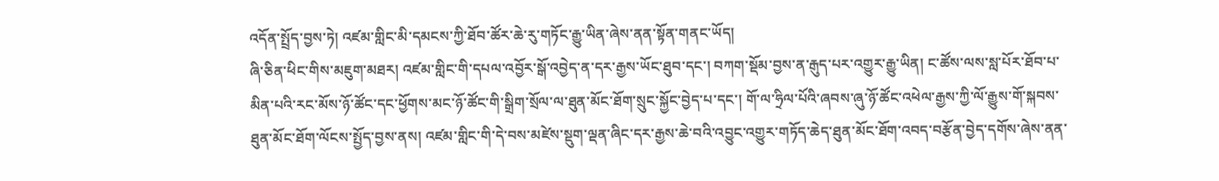འདོན་སྤྲོད་བྱས་ཏེ། འཛམ་གླིང་མི་དམངས་ཀྱི་ཐོབ་ཚོར་ཆེ་རུ་གཏོང་རྒྱུ་ཡིན་ཞེས་ནན་སྟོན་གནང་ཡོད།
ཞི་ཅིན་ཕིང་གིས་མཇུག་མཐར། འཛམ་གླིང་གི་དཔལ་འབྱོར་སྒོ་འབྱེད་ན་དར་རྒྱས་ཡོང་ཐུབ་དང་། བཀག་སྡོམ་བྱས་ན་རྒུད་པར་འགྱུར་རྒྱུ་ཡིན། ང་ཚོས་ལས་སླ་པོར་ཐོབ་པ་མིན་པའི་རང་མོས་ཉོ་ཚོང་དང་ཕྱོགས་མང་ཉོ་ཚོང་གི་སྒྲིག་སྲོལ་ལ་ཐུན་མོང་ཐོག་སྲུང་སྐྱོང་བྱེད་པ་དང་། གོ་ལ་ཧྲིལ་པོའི་ཞབས་ཞུ་ཉོ་ཚོང་འཕེལ་རྒྱས་ཀྱི་ལོ་རྒྱུས་གོ་སྐབས་ཐུན་མོང་ཐོག་ལོངས་སྤྱོད་བྱས་ནས། འཛམ་གླིང་གི་དེ་བས་མཛེས་སྡུག་ལྡན་ཞིང་དར་རྒྱས་ཆེ་བའི་འབྱུང་འགྱུར་གཏོད་ཆེད་ཐུན་མོང་ཐོག་འབད་བརྩོན་བྱེད་དགོས་ཞེས་ནན་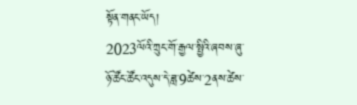སྟོན་གནང་ཡོད།
2023ལོའི་ཀྲུང་གོ་རྒྱལ་སྤྱིའི་ཞབས་ཞུ་ཉོ་ཚོང་ཚོང་འདུས་དེ་ཟླ་9ཚེས་2ནས་ཚེས་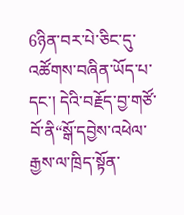6ཉིན་བར་པེ་ཅིང་དུ་འཚོགས་བཞིན་ཡོད་པ་དང་། དེའི་བརྗོད་བྱ་གཙོ་བོ་ནི“སྒོ་དབྱེས་འཕེལ་རྒྱས་ལ་ཁྲིད་སྟོན་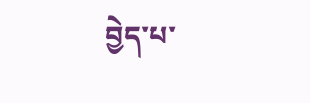བྱེད་པ་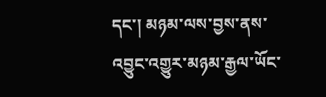དང་། མཉམ་ལས་བྱས་ནས་འབྱུང་འགྱུར་མཉམ་རྒྱལ་ཡོང་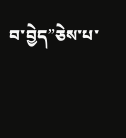བ་བྱེད”ཅེས་པ་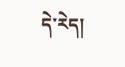དེ་རེད།